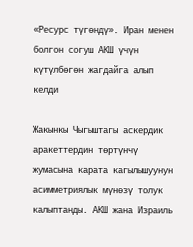«Ресурс түгөндү». Иран менен болгон согуш АКШ үчүн күтүлбөгөн жагдайга алып келди

Жакынкы Чыгыштагы аскердик аракеттердин төртүнчү жумасына карата кагылышуунун асимметриялык мүнөзү толук калыптанды. АКШ жана Израиль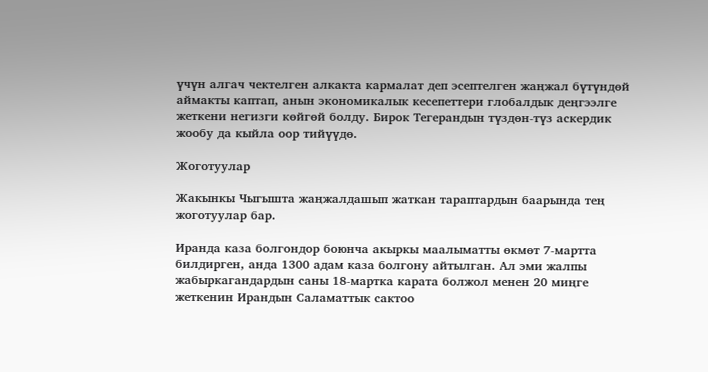үчүн алгач чектелген алкакта кармалат деп эсептелген жаңжал бүтүндөй аймакты каптап, анын экономикалык кесепеттери глобалдык деңгээлге жеткени негизги көйгөй болду. Бирок Тегерандын түздөн-түз аскердик жообу да кыйла оор тийүүдө.

Жоготуулар

Жакынкы Чыгышта жаңжалдашып жаткан тараптардын баарында тең жоготуулар бар.

Иранда каза болгондор боюнча акыркы маалыматты өкмөт 7-мартта билдирген, анда 1300 адам каза болгону айтылган. Ал эми жалпы жабыркагандардын саны 18-мартка карата болжол менен 20 миңге жеткенин Ирандын Саламаттык сактоо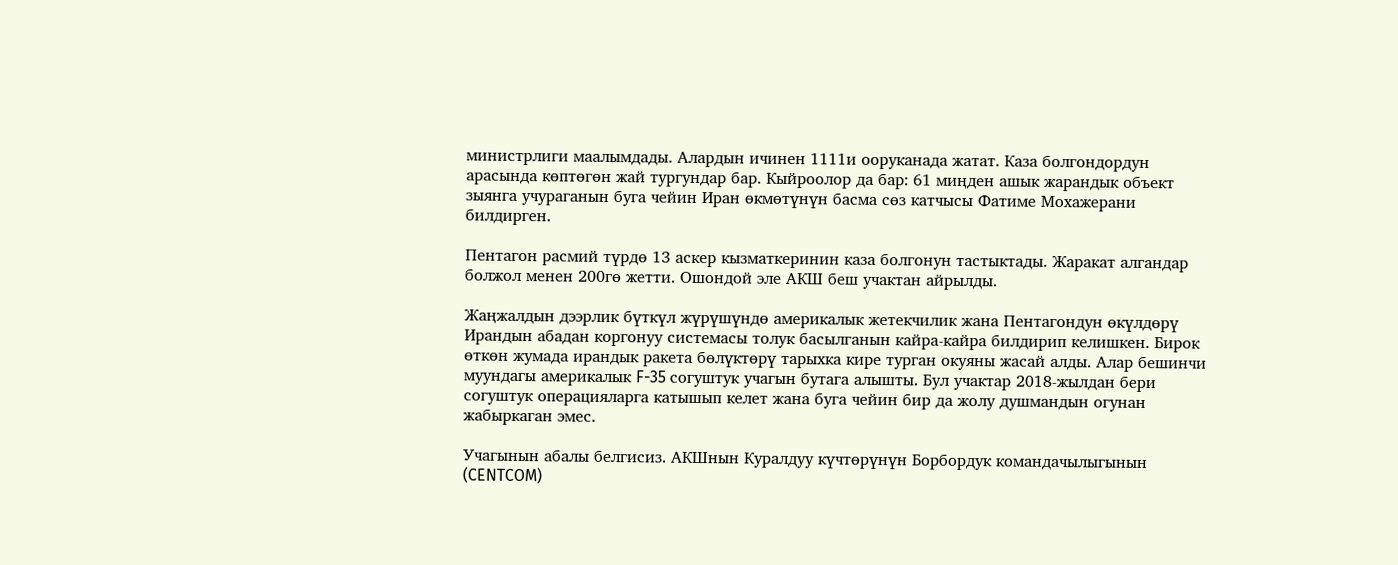министрлиги маалымдады. Алардын ичинен 1111и ооруканада жатат. Каза болгондордун арасында көптөгөн жай тургундар бар. Кыйроолор да бар: 61 миңден ашык жарандык объект зыянга учураганын буга чейин Иран өкмөтүнүн басма сөз катчысы Фатиме Мохажерани билдирген.

Пентагон расмий түрдө 13 аскер кызматкеринин каза болгонун тастыктады. Жаракат алгандар болжол менен 200гө жетти. Ошондой эле АКШ беш учактан айрылды.

Жаңжалдын дээрлик бүткүл жүрүшүндө америкалык жетекчилик жана Пентагондун өкүлдөрү Ирандын абадан коргонуу системасы толук басылганын кайра-кайра билдирип келишкен. Бирок өткөн жумада ирандык ракета бөлүктөрү тарыхка кире турган окуяны жасай алды. Алар бешинчи муундагы америкалык F-35 согуштук учагын бутага алышты. Бул учактар 2018-жылдан бери согуштук операцияларга катышып келет жана буга чейин бир да жолу душмандын огунан жабыркаган эмес.

Учагынын абалы белгисиз. АКШнын Куралдуу күчтөрүнүн Борбордук командачылыгынын (CENTCOM)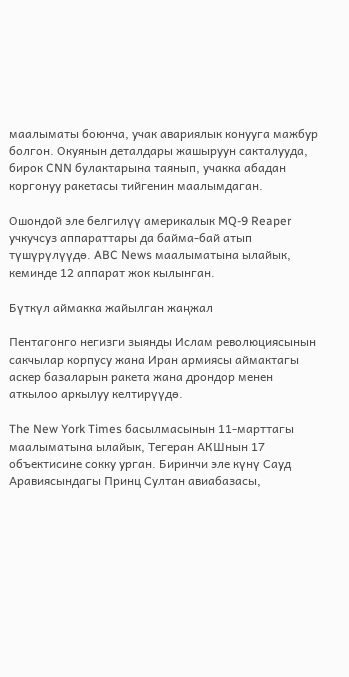маалыматы боюнча, учак авариялык конууга мажбур болгон. Окуянын деталдары жашыруун сакталууда, бирок CNN булактарына таянып, учакка абадан коргонуу ракетасы тийгенин маалымдаган.

Ошондой эле белгилүү америкалык MQ-9 Reaper учкучсуз аппараттары да байма-бай атып түшүрүлүүдө. ABC News маалыматына ылайык, кеминде 12 аппарат жок кылынган.

Бүткүл аймакка жайылган жаңжал

Пентагонго негизги зыянды Ислам революциясынын сакчылар корпусу жана Иран армиясы аймактагы аскер базаларын ракета жана дрондор менен аткылоо аркылуу келтирүүдө.

The New York Times басылмасынын 11-марттагы маалыматына ылайык, Тегеран АКШнын 17 объектисине сокку урган. Биринчи эле күнү Сауд Аравиясындагы Принц Султан авиабазасы,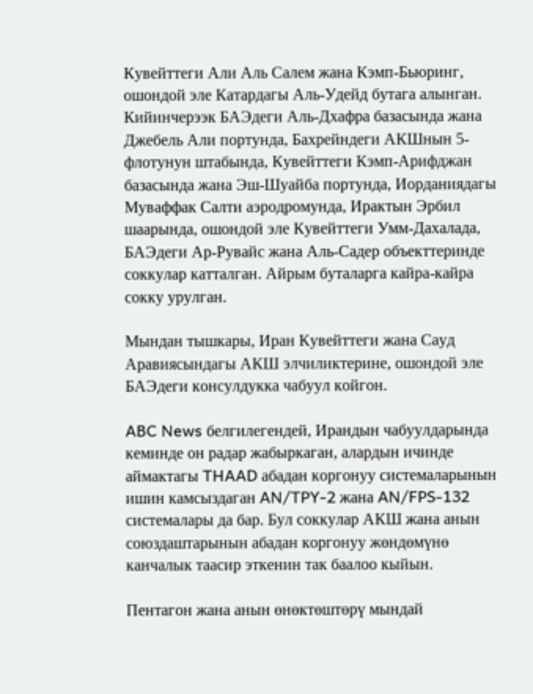Кувейттеги Али Аль Салем жана Кэмп-Бьюринг, ошондой эле Катардагы Аль-Удейд бутага алынган. Кийинчерээк БАЭдеги Аль-Дхафра базасында жана Джебель Али портунда, Бахрейндеги АКШнын 5-флотунун штабында, Кувейттеги Кэмп-Арифджан базасында жана Эш-Шуайба портунда, Иорданиядагы Муваффак Салти аэродромунда, Ирактын Эрбил шаарында, ошондой эле Кувейттеги Умм-Дахалада, БАЭдеги Ар-Рувайс жана Аль-Садер объекттеринде соккулар катталган. Айрым буталарга кайра-кайра сокку урулган.

Мындан тышкары, Иран Кувейттеги жана Сауд Аравиясындагы АКШ элчиликтерине, ошондой эле БАЭдеги консулдукка чабуул койгон.

ABC News белгилегендей, Ирандын чабуулдарында кеминде он радар жабыркаган, алардын ичинде аймактагы THAAD абадан коргонуу системаларынын ишин камсыздаган AN/TPY-2 жана AN/FPS-132 системалары да бар. Бул соккулар АКШ жана анын союздаштарынын абадан коргонуу жөндөмүнө канчалык таасир эткенин так баалоо кыйын.

Пентагон жана анын өнөктөштөрү мындай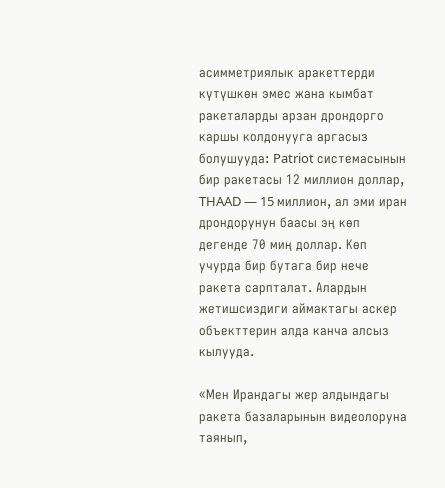асимметриялык аракеттерди күтүшкөн эмес жана кымбат ракеталарды арзан дрондорго каршы колдонууга аргасыз болушууда: Patriot системасынын бир ракетасы 12 миллион доллар, THAAD — 15 миллион, ал эми иран дрондорунун баасы эң көп дегенде 70 миң доллар. Көп учурда бир бутага бир нече ракета сарпталат. Алардын жетишсиздиги аймактагы аскер объекттерин алда канча алсыз кылууда.

«Мен Ирандагы жер алдындагы ракета базаларынын видеолоруна таянып,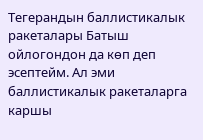Тегерандын баллистикалык ракеталары Батыш ойлогондон да көп деп эсептейм. Ал эми баллистикалык ракеталарга каршы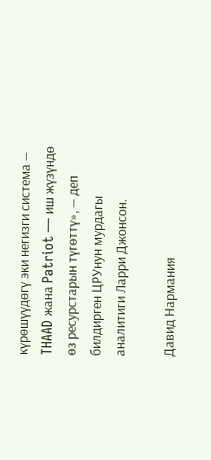күрөшүүдөгү эки негизги система — THAAD жана Patriot — иш жүзүндө өз ресурстарын түгөттү», — деп билдирген ЦРУнун мурдагы аналитиги Ларри Джонсон.

Давид Нармания